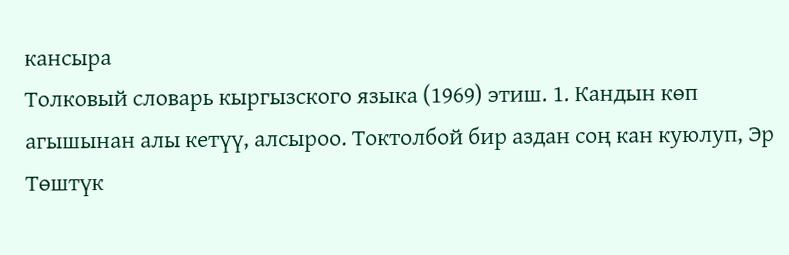кансыра
Толковый словарь кыргызского языка (1969) этиш. 1. Кандын көп агышынан алы кетүү, алсыроо. Токтолбой бир аздан соң кан куюлуп, Эр Төштүк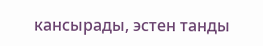кансырады, эстен танды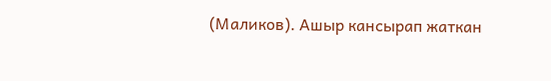(Маликов). Ашыр кансырап жаткан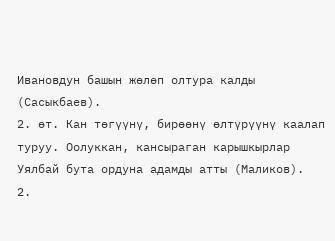Ивановдун башын жөлөп олтура калды (Сасыкбаев).
2. өт. Кан төгүүнү, бирөөнү өлтүрүүнү каалап туруу. Оолуккан, кансыраган карышкырлар Уялбай бута ордуна адамды атты (Маликов).
2.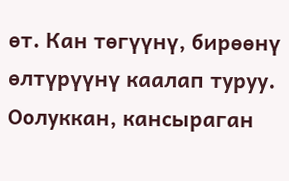өт. Кан төгүүнү, бирөөнү өлтүрүүнү каалап туруу. Оолуккан, кансыраган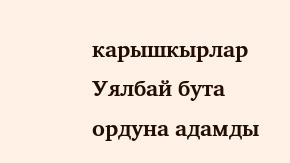карышкырлар Уялбай бута ордуна адамды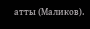атты (Маликов).